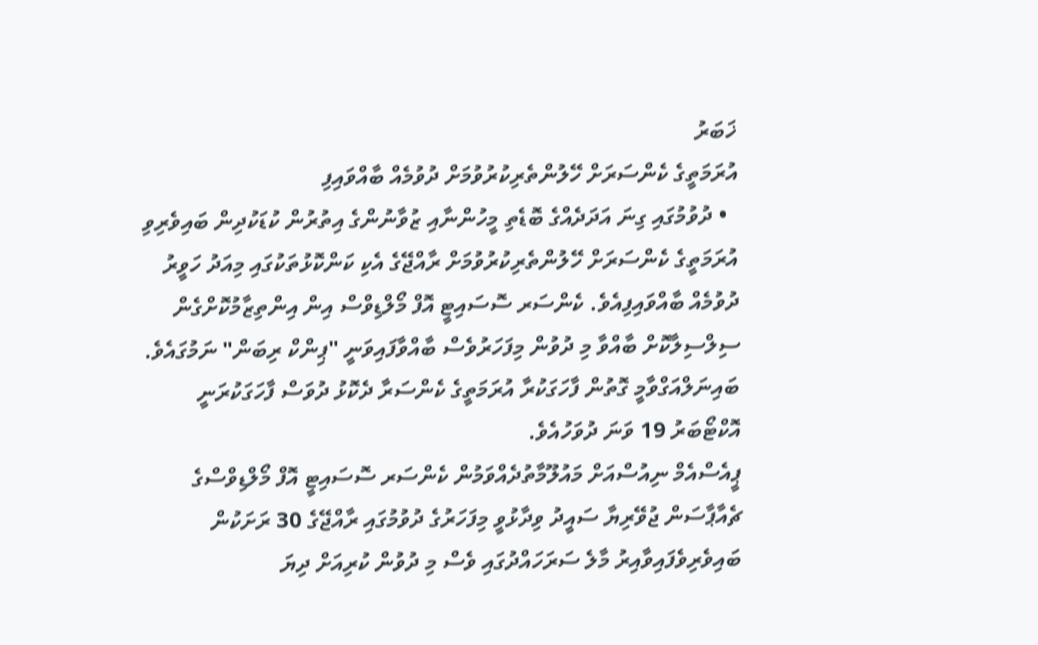ޚަބަރު
އުރަމަތީގެ ކެންސަރަށް ހޭލުންތެރިކުރުވުމަށް ދުވުމެއް ބާއްވައިފި
  • ދުވުމުގައި ގިނަ އަދަދެއްގެ ބޮޑެތި މީހުންނާއި ޒުވާނުންގެ އިތުރުން ކުޑަކުދިން ބައިވެރިވި
އުރަމަތީގެ ކެންސަރަށް ހޭލުންތެރިކުރުވުމަށް ރާއްޖޭގެ އެކި ކަންކޮޅުތަކުގައި މިއަދު ހަވީރު ދުވުމެއް ބާއްވައިފިއެވެ. ކެންސަރ ސޮސައިޓީ އޮފް މޯލްޑިވްސް އިން އިންތިޒާމުކޮށްގެން ސިލްސިލާކޮށް ބާއްވާ މި ދުވުން މިފަހަރުވެސް ބާއްވާފައިވަނީ "ޕިންކް ރިބަން" ނަމުގައެވެ.
ބައިނަލްއަގްވާމީ ގޮތުން ފާހަގަކުރާ އުރަމަތީގެ ކެންސަރާ ދެކޮޅު ދުވަސް ފާހަގަކުރަނީ އޮކްޓޯބަރު 19 ވަނަ ދުވަހުއެވެ.
ޕީއެސްއެމް ނިއުސްއަށް މައުލޫމާތުދެއްވަމުން ކެންސަރ ސޮސައިޓީ އޮފް މޯލްޑިވްސްގެ ޗެއާޕާސަން ޖުވޭރިޔާ ސައީދު ވިދާޅުވީ މިފަހަރުގެ ދުވުމުގައި ރާއްޖޭގެ 30 ރަށަކުން ބައިވެރިވެފައިވާއިރު މާލެ ސަރަހައްދުގައި ވެސް މި ދުވުން ކުރިއަށް ދިޔަ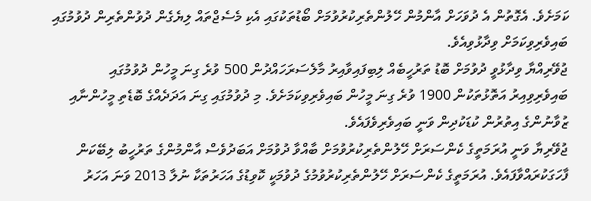ކަމަށެވެ. އެގޮތުން އެ ދުވަހަށް އާންމުން ހޭލުންތެރިކުރުވުމަށް ބޯޑުތަކުގައި އެކި މެސެޖްތައް ލިޔެގެން ދުވުންތެރިން ދުވުމުގައި ބައިވެރިވިކަމަށް ވިދާޅުވިއެވެ.
ޖުވޭރިއްޔާ ވިދާޅުވީ ދުވުމަށް ބޮޑު ތަރުހީބެއް ލިބިފައިވާއިރު މާލެސަރަހައްދުން 500 ވުރެ ގިނަ މީހުން ދުވުމުގައި ބައިވެރިވިއިރު އަތޮޅުތަކުން 1900 ވުރެ ގިނަ މީހުން ބައިވެރިވިކަމަށެވެ. މި ދުވުމުގައި ގިނަ އަދަދެއްގެ ބޮޑެތި މީހުންނާއި ޒުވާނުންގެ އިތުރުން ކުޑަކުދިން ވަނީ ބައިވެރިވެފައެވެ.
ޖުވޭރިޔާ ވަނީ އުރަމަތީގެ ކެންސަރަށް ހޭލުންތެރިކުރުވުމަށް ބާއްވާ ދުވުމަށް އަބަދުވެސް އާންމުންގެ ތަރުހީބު ލިބޭކަން ފާހަގަކުރައްވާފައެވެ. އުރަމަތީގެ ކެންސަރަށް ހޭލުންތެރިކުރުވުމުގެ ދުވުމަކީ ކޮވިޑުގެ އަހަރުތަކާ ނުލާ 2013 ވަނަ އަހަރު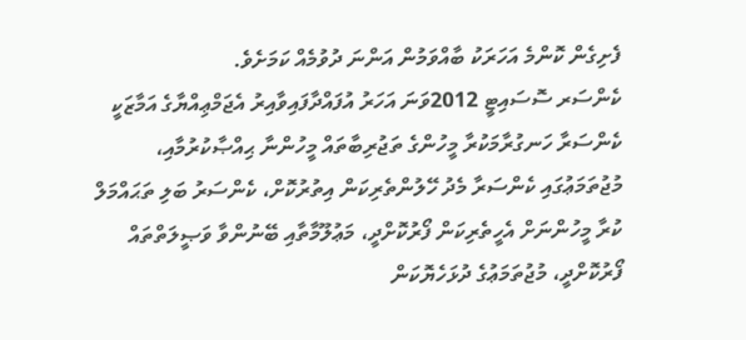ފެށިގެން ކޮންމެ އަހަރަކު ބާއްވަމުން އަންނަ ދުވުމެއް ކަމަށެވެ.
ކެންސަރ ސޮސައިޓީ 2012ވަނަ އަހަރު އުފައްދާފައިވާއިރު އެޖަމްޢިއްޔާގެ އަމާޒަކީ ކެންސަރާ ހަނގުރާމަކުރާ މީހުންގެ ތަޖުރިބާތައް މީހުންނާ ޙިއްޞާކުރުމާއި، މުޖުތަމަޢުގައި ކެންސަރާ މެދު ހޭލުންތެރިކަން އިތުރުކޮށް، ކެންސަރު ބަލި ތަޙައްމަލް ކުރާ މީހުންނަށް އެހީތެރިކަން ފޯރުކޮށްދީ، މަޢުލޫމާތާއި ބޭނުންވާ ވަޞީލަތްތައް ފޯރުކޮށްދީ، މުޖުތަމަޢުގެ ދުޅަހެޔޮކަން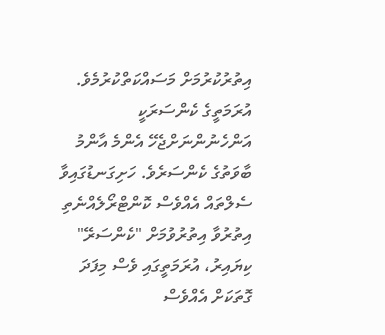އިތުރުކުރުމަށް މަސައްކަތްކުރުމެވެ.
އުރަމަތީގެ ކެންސަރަކީ އަންހެނުންނަށްޖެހޭ އެންމެ އާންމު ބާވަތުގެ ކެންސަރެވެ. ހަށިގަނޑުގައިވާ ސެލްތައް އެއްވެސް ކޮންޓްރޯލެއްނެތި އިތުރުވާ އިތުރުވުމަށް "ކެންސަރޭ" ކިޔައިރު، އުރަމަތީގައި ވެސް މިފަދަ ގޮތަކަށް އެއްވެސް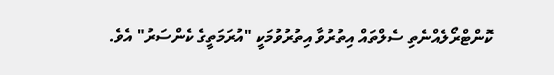ކޮންޓްރޯލެއްނެތި ސެލްތައް އިތުރުވާ އިތުރުވުމަކީ "އުރަމަތީގެ ކެންސަރު" އެވެ.